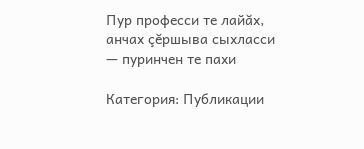Пур професси те лайăх, анчах çĕршыва сыхласси — пуринчен те пахи

Категория: Публикации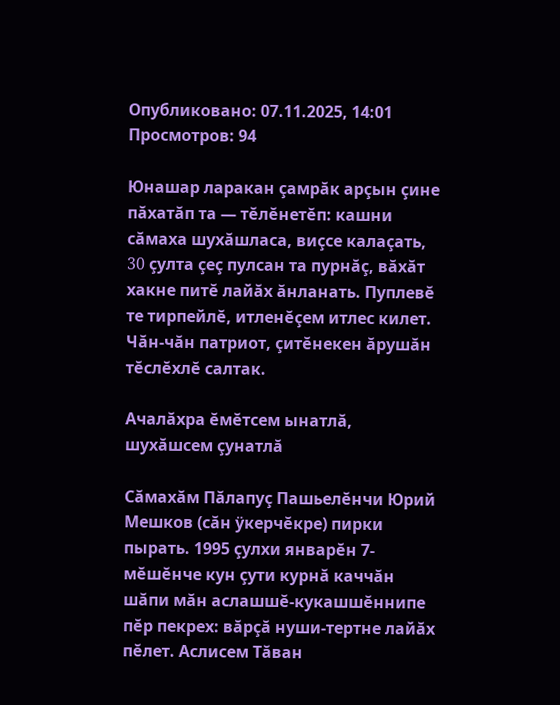Опубликовано: 07.11.2025, 14:01 Просмотров: 94

Юнашар ларакан çамрăк арçын çине пăхатăп та — тĕлĕнетĕп: кашни сăмаха шухăшласа, виçсе калаçать, 30 çулта çеç пулсан та пурнăç, вăхăт хакне питĕ лайăх ăнланать. Пуплевĕ те тирпейлĕ, итленĕçем итлес килет. Чăн-чăн патриот, çитĕнекен ăрушăн тĕслĕхлĕ салтак.

Ачалăхра ĕмĕтсем ынатлă, шухăшсем çунатлă

Сăмахăм Пăлапуç Пашьелĕнчи Юрий Мешков (сăн ÿкерчĕкре) пирки пырать. 1995 çулхи январĕн 7-мĕшĕнче кун çути курнă каччăн шăпи мăн аслашшĕ-кукашшĕннипе пĕр пекрех: вăрçă нуши-тертне лайăх пĕлет. Аслисем Тăван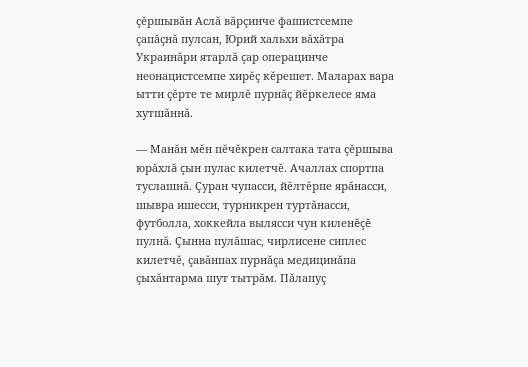çĕршывăн Аслă вăрçинче фашистсемпе çапăçнă пулсан, Юрий хальхи вăхăтра Украинăри ятарлă çар операцинче неонацистсемпе хирĕç кĕрешет. Маларах вара ытти çĕрте те мирлĕ пурнăç йĕркелесе яма хутшăннă.

— Манăн мĕн пĕчĕкрен салтака тата çĕршыва юрăхлă çын пулас килетчĕ. Ачаллах спортпа туслашнă. Çуран чупасси, йĕлтĕрпе ярăнасси, шывра ишесси, турникрен туртăнасси, футболла, хоккейла вылясси чун киленĕçĕ пулнă. Çынна пулăшас, чирлисене сиплес килетчĕ, çавăнпах пурнăçа медицинăпа çыхăнтарма шут тытрăм. Пăлапуç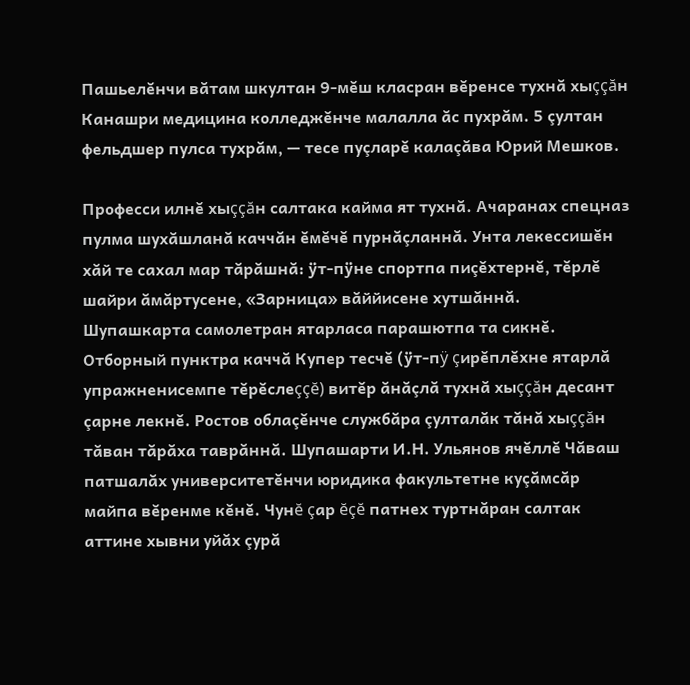Пашьелĕнчи вăтам шкултан 9-мĕш класран вĕренсе тухнă хыççăн Канашри медицина колледжĕнче малалла ăс пухрăм. 5 çултан фельдшер пулса тухрăм, — тесе пуçларĕ калаçăва Юрий Мешков.

Професси илнĕ хыççăн салтака кайма ят тухнă. Ачаранах спецназ пулма шухăшланă каччăн ĕмĕчĕ пурнăçланнă. Унта лекессишĕн хăй те сахал мар тăрăшнă: ÿт-пÿне спортпа пиçĕхтернĕ, тĕрлĕ шайри ăмăртусене, «Зарница» вăййисене хутшăннă. Шупашкарта самолетран ятарласа парашютпа та сикнĕ. Отборный пунктра каччă Купер тесчĕ (ÿт-пÿ çирĕплĕхне ятарлă упражненисемпе тĕрĕслеççĕ) витĕр ăнăçлă тухнă хыççăн десант çарне лекнĕ. Ростов облаçĕнче службăра çулталăк тăнă хыççăн тăван тăрăха таврăннă. Шупашарти И.Н. Ульянов ячĕллĕ Чăваш патшалăх университетĕнчи юридика факультетне куçăмсăр майпа вĕренме кĕнĕ. Чунĕ çар ĕçĕ патнех туртнăран салтак аттине хывни уйăх çурă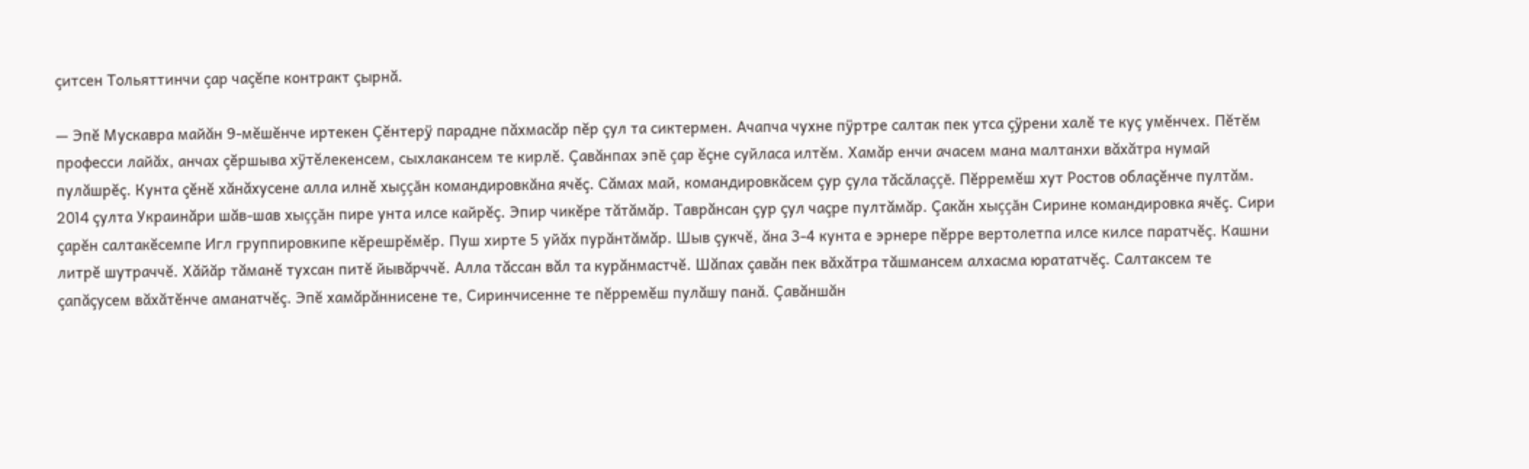çитсен Тольяттинчи çар чаçĕпе контракт çырнă.

— Эпĕ Мускавра майăн 9-мĕшĕнче иртекен Çĕнтерÿ парадне пăхмасăр пĕр çул та сиктермен. Ачапча чухне пÿртре салтак пек утса çÿрени халĕ те куç умĕнчех. Пĕтĕм професси лайăх, анчах çĕршыва хÿтĕлекенсем, сыхлакансем те кирлĕ. Çавăнпах эпĕ çар ĕçне суйласа илтĕм. Хамăр енчи ачасем мана малтанхи вăхăтра нумай пулăшрĕç. Кунта çĕнĕ хăнăхусене алла илнĕ хыççăн командировкăна ячĕç. Сăмах май, командировкăсем çур çула тăсăлаççĕ. Пĕрремĕш хут Ростов облаçĕнче пултăм. 2014 çулта Украинăри шăв-шав хыççăн пире унта илсе кайрĕç. Эпир чикĕре тăтăмăр. Таврăнсан çур çул чаçре пултăмăр. Çакăн хыççăн Сирине командировка ячĕç. Сири çарĕн салтакĕсемпе Игл группировкипе кĕрешрĕмĕр. Пуш хирте 5 уйăх пурăнтăмăр. Шыв çукчĕ, ăна 3-4 кунта е эрнере пĕрре вертолетпа илсе килсе паратчĕç. Кашни литрĕ шутраччĕ. Хăйăр тăманĕ тухсан питĕ йывăрччĕ. Алла тăссан вăл та курăнмастчĕ. Шăпах çавăн пек вăхăтра тăшмансем алхасма юрататчĕç. Салтаксем те çапăçусем вăхăтĕнче аманатчĕç. Эпĕ хамăрăннисене те, Сиринчисенне те пĕрремĕш пулăшу панă. Çавăншăн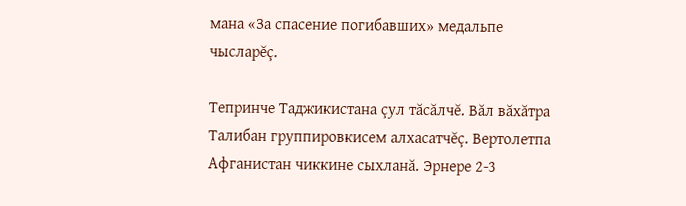мана «За спасение погибавших» медальпе чысларĕç.

Тепринче Таджикистана çул тăсăлчĕ. Вăл вăхăтра Талибан группировкисем алхасатчĕç. Вертолетпа Афганистан чиккине сыхланă. Эрнере 2-3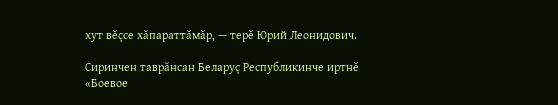хут вĕçсе хăпараттăмăр, — терĕ Юрий Леонидович.

Сиринчен таврăнсан Беларуç Республикинче иртнĕ «Боевое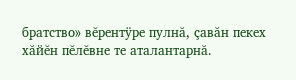братство» вĕрентÿре пулнă, çавăн пекех хăйĕн пĕлĕвне те аталантарнă.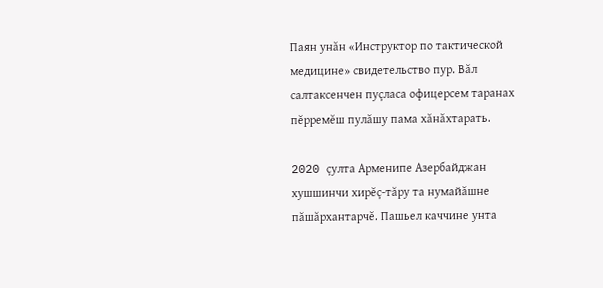Паян унăн «Инструктор по тактической медицине» свидетельство пур. Вăл салтаксенчен пуçласа офицерсем таранах пĕрремĕш пулăшу пама хăнăхтарать.

2020 çулта Арменипе Азербайджан хушшинчи хирĕç-тăру та нумайăшне пăшăрхантарчĕ. Пашьел каччине унта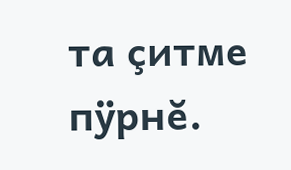та çитме пÿрнĕ.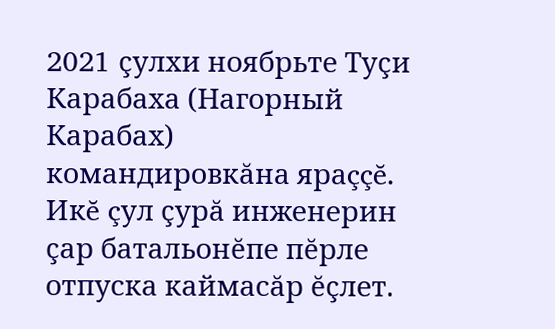2021 çулхи ноябрьте Туçи Карабаха (Нагорный Карабах) командировкăна яраççĕ. Икĕ çул çурă инженерин çар батальонĕпе пĕрле отпуска каймасăр ĕçлет.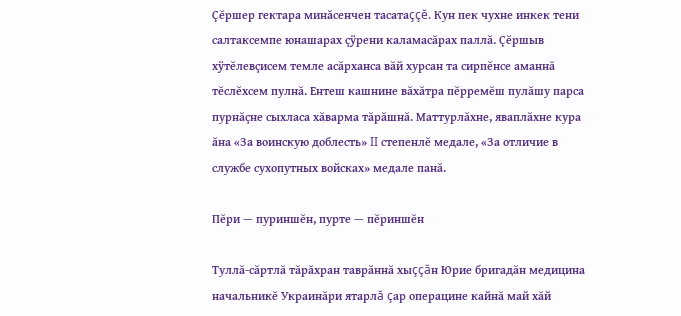Çĕршер гектара минăсенчен тасатаççĕ. Кун пек чухне инкек тени салтаксемпе юнашарах çÿрени каламасăрах паллă. Çĕршыв хÿтĕлевçисем темле асăрханса вăй хурсан та сирпĕнсе аманнă тĕслĕхсем пулнă. Ентеш кашнине вăхăтра пĕрремĕш пулăшу парса пурнăçне сыхласа хăварма тăрăшнă. Маттурлăхне, яваплăхне кура ăна «За воинскую доблесть» II степенлĕ медале, «За отличие в службе сухопутных войсках» медале панă.

Пĕри — пуриншĕн, пурте — пĕриншĕн

Туллă-сăртлă тăрăхран таврăннă хыççăн Юрие бригадăн медицина начальникĕ Украинăри ятарлă çар операцине кайнă май хăй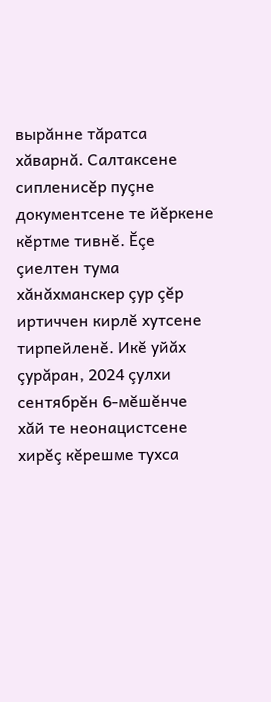вырăнне тăратса хăварнă. Салтаксене сипленисĕр пуçне документсене те йĕркене кĕртме тивнĕ. Ĕçе çиелтен тума хăнăхманскер çур çĕр иртиччен кирлĕ хутсене тирпейленĕ. Икĕ уйăх çурăран, 2024 çулхи сентябрĕн 6-мĕшĕнче хăй те неонацистсене хирĕç кĕрешме тухса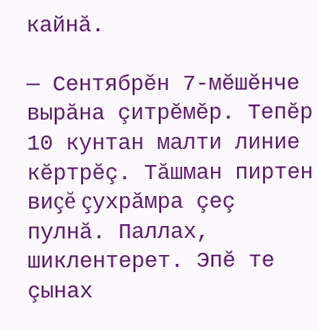кайнă.

— Сентябрĕн 7-мĕшĕнче вырăна çитрĕмĕр. Тепĕр 10 кунтан малти линие кĕртрĕç. Тăшман пиртен виçĕ çухрăмра çеç пулнă. Паллах, шиклентерет. Эпĕ те çынах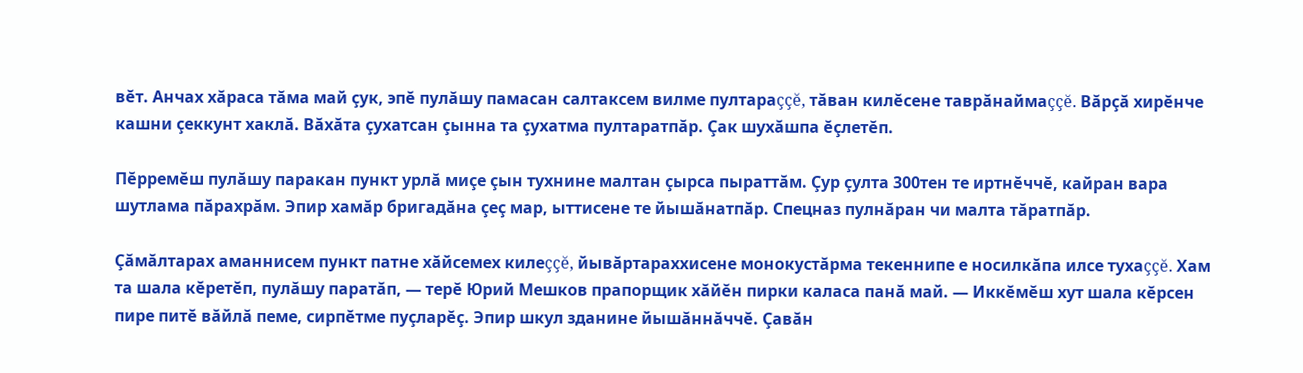вĕт. Анчах хăраса тăма май çук, эпĕ пулăшу памасан салтаксем вилме пултараççĕ, тăван килĕсене таврăнаймаççĕ. Вăрçă хирĕнче кашни çеккунт хаклă. Вăхăта çухатсан çынна та çухатма пултаратпăр. Çак шухăшпа ĕçлетĕп.

Пĕрремĕш пулăшу паракан пункт урлă миçе çын тухнине малтан çырса пыраттăм. Çур çулта 300тен те иртнĕччĕ, кайран вара шутлама пăрахрăм. Эпир хамăр бригадăна çеç мар, ыттисене те йышăнатпăр. Спецназ пулнăран чи малта тăратпăр.

Çăмăлтарах аманнисем пункт патне хăйсемех килеççĕ, йывăртараххисене монокустăрма текеннипе е носилкăпа илсе тухаççĕ. Хам та шала кĕретĕп, пулăшу паратăп, — терĕ Юрий Мешков прапорщик хăйĕн пирки каласа панă май. — Иккĕмĕш хут шала кĕрсен пире питĕ вăйлă пеме, сирпĕтме пуçларĕç. Эпир шкул зданине йышăннăччĕ. Çавăн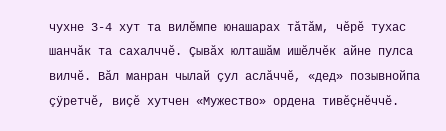чухне 3-4 хут та вилĕмпе юнашарах тăтăм, чĕрĕ тухас шанчăк та сахалччĕ. Çывăх юлташăм ишĕлчĕк айне пулса вилчĕ. Вăл манран чылай çул аслăччĕ, «дед» позывнойпа çÿретчĕ, виçĕ хутчен «Мужество» ордена тивĕçнĕччĕ.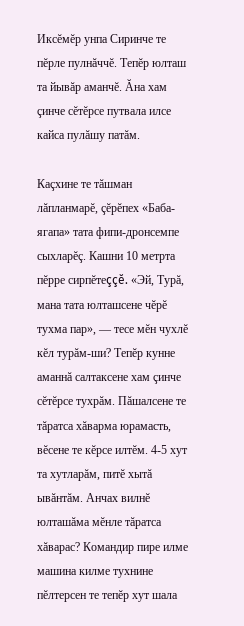Иксĕмĕр унпа Сиринче те пĕрле пулнăччĕ. Тепĕр юлташ та йывăр аманчĕ. Ăна хам çинче сĕтĕрсе путвала илсе кайса пулăшу патăм.

Каçхине те тăшман лăпланмарĕ, çĕрĕпех «Баба-ягапа» тата фипи-дронсемпе сыхларĕç. Кашни 10 метрта пĕрре сирпĕтеççĕ. «Эй, Турă, мана тата юлташсене чĕрĕ тухма пар», — тесе мĕн чухлĕ кĕл турăм-ши? Тепĕр кунне аманнă салтаксене хам çинче сĕтĕрсе тухрăм. Пăшалсене те тăратса хăварма юрамасть, вĕсене те кĕрсе илтĕм. 4-5 хут та хутларăм, питĕ хытă ывăнтăм. Анчах вилнĕ юлташăма мĕнле тăратса хăварас? Командир пире илме машина килме тухнине пĕлтерсен те тепĕр хут шала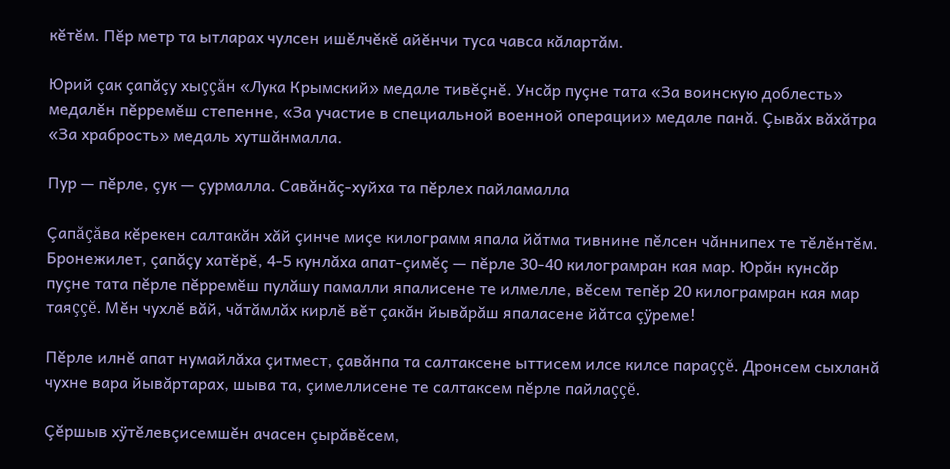кĕтĕм. Пĕр метр та ытларах чулсен ишĕлчĕкĕ айĕнчи туса чавса кăлартăм.

Юрий çак çапăçу хыççăн «Лука Крымский» медале тивĕçнĕ. Унсăр пуçне тата «За воинскую доблесть» медалĕн пĕрремĕш степенне, «За участие в специальной военной операции» медале панă. Çывăх вăхăтра «За храбрость» медаль хутшăнмалла.

Пур — пĕрле, çук — çурмалла. Савăнăç-хуйха та пĕрлех пайламалла

Çапăçăва кĕрекен салтакăн хăй çинче миçе килограмм япала йăтма тивнине пĕлсен чăннипех те тĕлĕнтĕм. Бронежилет, çапăçу хатĕрĕ, 4-5 кунлăха апат-çимĕç — пĕрле 30-40 килограмран кая мар. Юрăн кунсăр пуçне тата пĕрле пĕрремĕш пулăшу памалли япалисене те илмелле, вĕсем тепĕр 20 килограмран кая мар таяççĕ. Мĕн чухлĕ вăй, чăтăмлăх кирлĕ вĕт çакăн йывăрăш япаласене йăтса çÿреме!

Пĕрле илнĕ апат нумайлăха çитмест, çавăнпа та салтаксене ыттисем илсе килсе параççĕ. Дронсем сыхланă чухне вара йывăртарах, шыва та, çимеллисене те салтаксем пĕрле пайлаççĕ.

Çĕршыв хÿтĕлевçисемшĕн ачасен çырăвĕсем,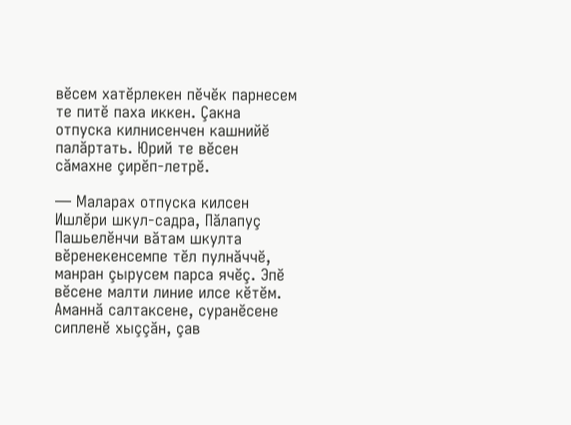вĕсем хатĕрлекен пĕчĕк парнесем те питĕ паха иккен. Çакна отпуска килнисенчен кашнийĕ палăртать. Юрий те вĕсен сăмахне çирĕп-летрĕ.

— Маларах отпуска килсен Ишлĕри шкул-садра, Пăлапуç Пашьелĕнчи вăтам шкулта вĕренекенсемпе тĕл пулнăччĕ, манран çырусем парса ячĕç. Эпĕ вĕсене малти линие илсе кĕтĕм. Аманнă салтаксене, суранĕсене сипленĕ хыççăн, çав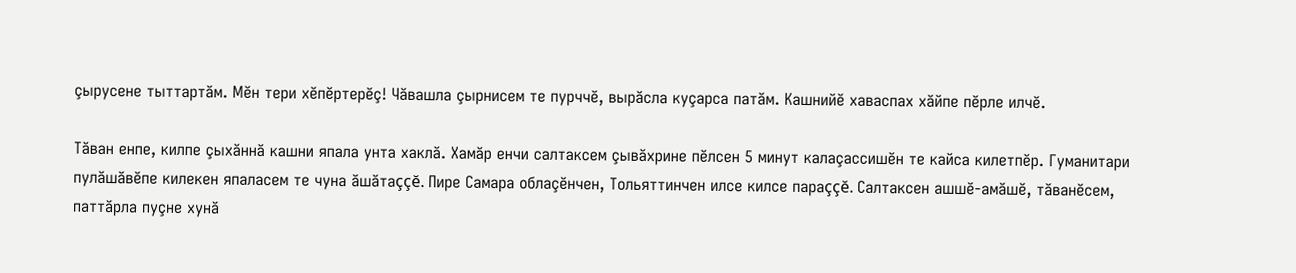çырусене тыттартăм. Мĕн тери хĕпĕртерĕç! Чăвашла çырнисем те пурччĕ, вырăсла куçарса патăм. Кашнийĕ хаваспах хăйпе пĕрле илчĕ.

Тăван енпе, килпе çыхăннă кашни япала унта хаклă. Хамăр енчи салтаксем çывăхрине пĕлсен 5 минут калаçассишĕн те кайса килетпĕр. Гуманитари пулăшăвĕпе килекен япаласем те чуна ăшăтаççĕ. Пире Самара облаçĕнчен, Тольяттинчен илсе килсе параççĕ. Салтаксен ашшĕ-амăшĕ, тăванĕсем, паттăрла пуçне хунă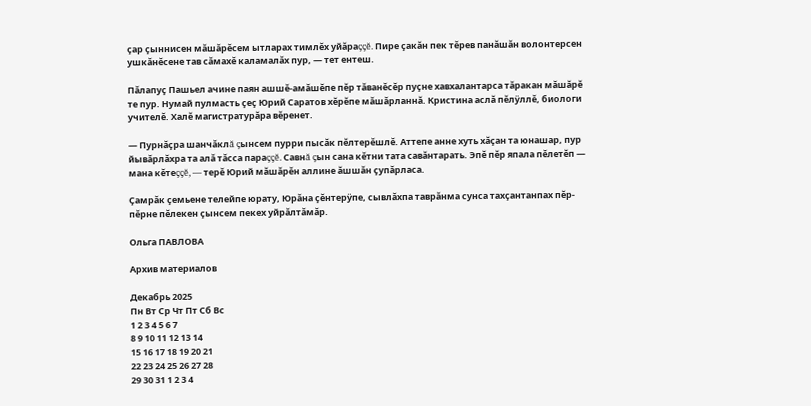çар çыннисен мăшăрĕсем ытларах тимлĕх уйăраççĕ. Пире çакăн пек тĕрев панăшăн волонтерсен ушкăнĕсене тав сăмахĕ каламалăх пур, — тет ентеш.

Пăлапуç Пашьел ачине паян ашшĕ-амăшĕпе пĕр тăванĕсĕр пуçне хавхалантарса тăракан мăшăрĕ те пур. Нумай пулмасть çеç Юрий Саратов хĕрĕпе мăшăрланнă. Кристина аслă пĕлÿллĕ, биологи учителĕ. Халĕ магистратурăра вĕренет.

— Пурнăçра шанчăклă çынсем пурри пысăк пĕлтерĕшлĕ. Аттепе анне хуть хăçан та юнашар, пур йывăрлăхра та алă тăсса параççĕ. Савнă çын сана кĕтни тата савăнтарать. Эпĕ пĕр япала пĕлетĕп — мана кĕтеççĕ, — терĕ Юрий мăшăрĕн аллине ăшшăн çупăрласа.

Çамрăк çемьене телейпе юрату, Юрăна çĕнтерÿпе, сывлăхпа таврăнма сунса тахçантанпах пĕр-пĕрне пĕлекен çынсем пекех уйрăлтăмăр.

Ольга ПАВЛОВА

Архив материалов

Декабрь 2025
Пн Вт Ср Чт Пт Сб Вс
1 2 3 4 5 6 7
8 9 10 11 12 13 14
15 16 17 18 19 20 21
22 23 24 25 26 27 28
29 30 31 1 2 3 4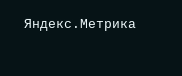Яндекс.Метрика